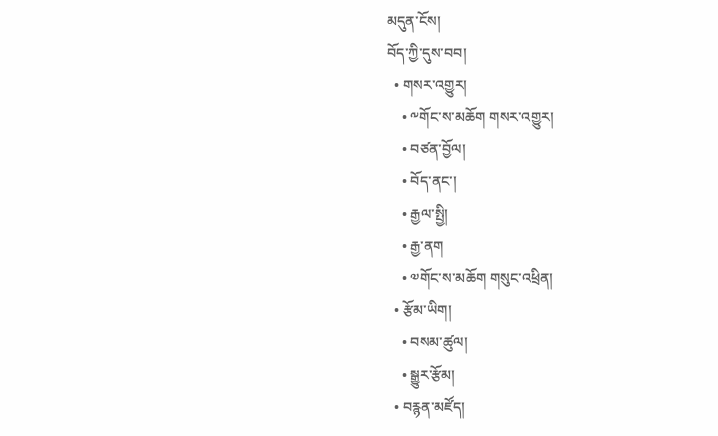མདུན་ངོས།
བོད་ཀྱི་དུས་བབ།
  • གསར་འགྱུར།
    • ༸གོང་ས་མཆོག གསར་འགྱུར།
    • བཙན་བྱོལ།
    • བོད་ནང་།
    • རྒྱལ་སྤྱི།
    • རྒྱ་ནག
    • ༧གོང་ས་མཆོག གསུང་འཕྲིན།
  • རྩོམ་ཡིག།
    • བསམ་ཚུལ།
    • སྒྱུར་རྩོམ།
  • བརྙན་མཛོད།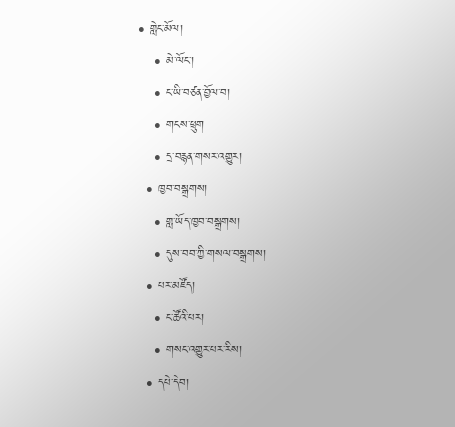• གླེང་མོལ།
    • མེ་ལོང་།
    • ང་ཡི་བཙན་བྱོལ་བ།
    • གངས་ཕྲུག
    • དྲ་བརྙན་གསར་འགྱུར།
  • ཁྱབ་བསྒྲགས།
    • གླ་ཡོད་ཁྱབ་བསྒྲགས།
    • དུས་བབ་ཀྱི་གསལ་བསྒྲགས།
  • པར་མཛོད།
    • ང་ཚོའི་པར།
    • གསང་འགྱུར་པར་རིས།
  • དཔེ་དེབ།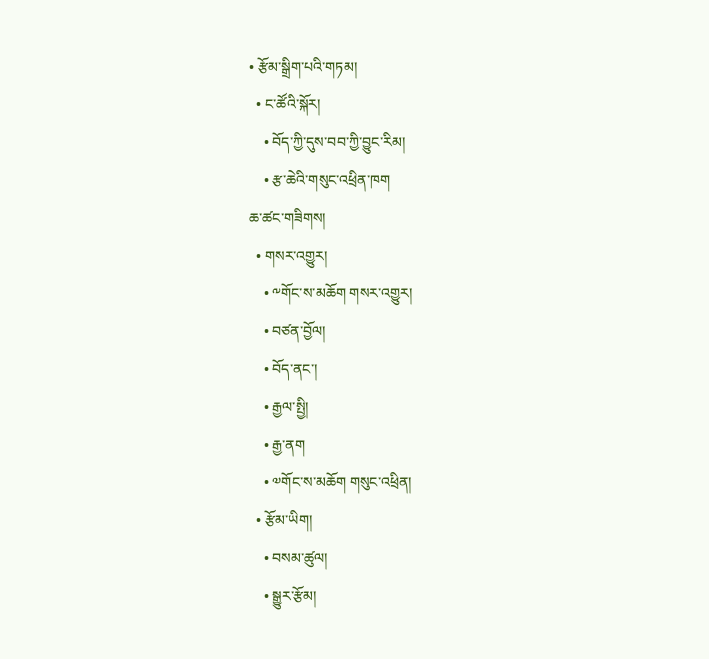• རྩོམ་སྒྲིག་པའི་གཏམ།
  • ང་ཚོའི་སྐོར།
    • བོད་ཀྱི་དུས་བབ་ཀྱི་བྱུང་རིམ།
    • རྩ་ཆེའི་གསུང་འཕྲིན་ཁག
ཆ་ཚང་གཟིགས།
  • གསར་འགྱུར།
    • ༸གོང་ས་མཆོག གསར་འགྱུར།
    • བཙན་བྱོལ།
    • བོད་ནང་།
    • རྒྱལ་སྤྱི།
    • རྒྱ་ནག
    • ༧གོང་ས་མཆོག གསུང་འཕྲིན།
  • རྩོམ་ཡིག།
    • བསམ་ཚུལ།
    • སྒྱུར་རྩོམ།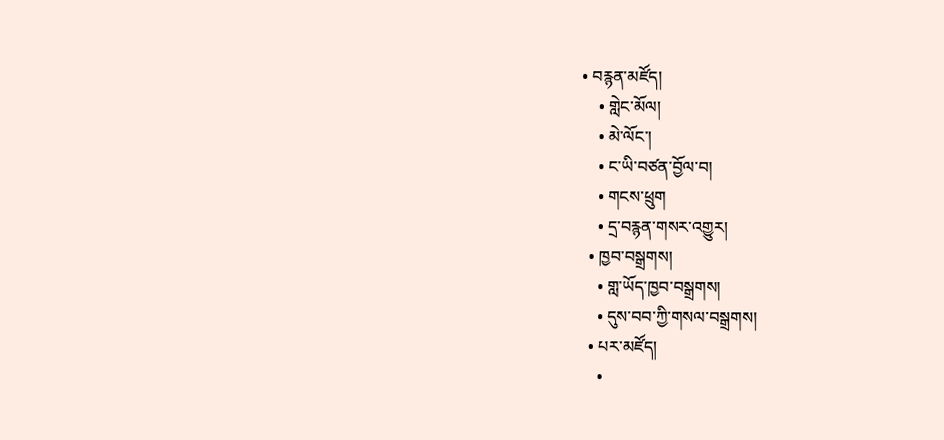• བརྙན་མཛོད།
    • གླེང་མོལ།
    • མེ་ལོང་།
    • ང་ཡི་བཙན་བྱོལ་བ།
    • གངས་ཕྲུག
    • དྲ་བརྙན་གསར་འགྱུར།
  • ཁྱབ་བསྒྲགས།
    • གླ་ཡོད་ཁྱབ་བསྒྲགས།
    • དུས་བབ་ཀྱི་གསལ་བསྒྲགས།
  • པར་མཛོད།
    •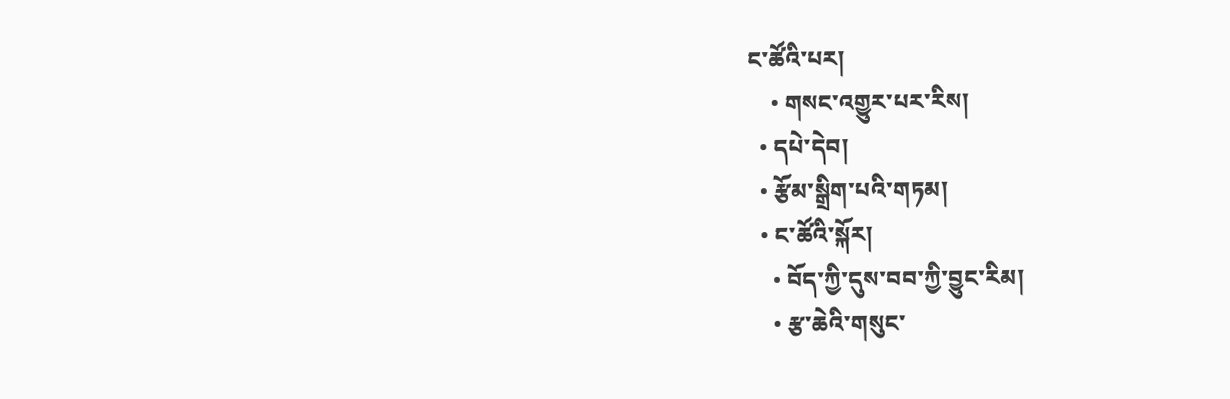ང་ཚོའི་པར།
    • གསང་འགྱུར་པར་རིས།
  • དཔེ་དེབ།
  • རྩོམ་སྒྲིག་པའི་གཏམ།
  • ང་ཚོའི་སྐོར།
    • བོད་ཀྱི་དུས་བབ་ཀྱི་བྱུང་རིམ།
    • རྩ་ཆེའི་གསུང་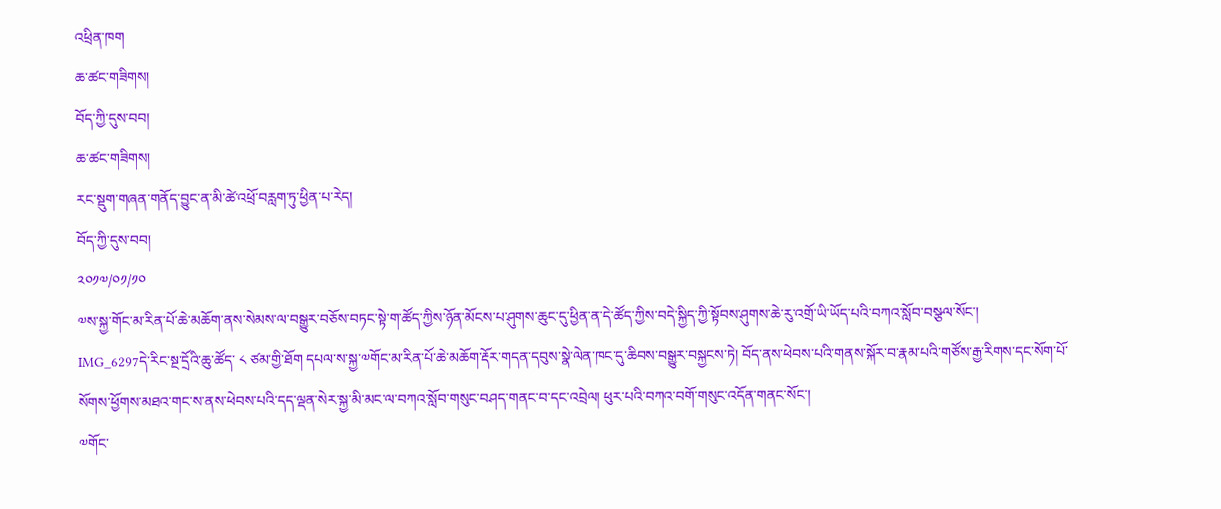འཕྲིན་ཁག
ཆ་ཚང་གཟིགས།
བོད་ཀྱི་དུས་བབ།
ཆ་ཚང་གཟིགས།
རང་སྡུག་གཞན་གནོད་བྱུང་ན་མི་ཚེ་འཕྲོ་བརླག་ཏུ་ཕྱིན་པ་རེད།
བོད་ཀྱི་དུས་བབ།
༢༠༡༧/༠༡/༡༠
༧ས་སྐྱ་གོང་མ་རིན་པོ་ཆེ་མཆོག་ནས་སེམས་ལ་བསྒྱུར་བཅོས་བཏང་སྟེ་ག་ཚོད་ཀྱིས་ཉོན་མོངས་པ་ཤུགས་ཆུང་དུ་ཕྱིན་ན་དེ་ཚོད་ཀྱིས་བདེ་སྐྱིད་ཀྱི་སྟོབས་ཤུགས་ཆེ་རུ་འགྲོ་ཡི་ཡོད་པའི་བཀའ་སློབ་བསྩལ་སོང་།
IMG_6297དེ་རིང་སྔ་དྲོའི་ཆུ་ཚོད་ ༨ ཙམ་གྱི་ཐོག དཔལ་ས་སྐྱ་༧གོང་མ་རིན་པོ་ཆེ་མཆོག་རྡོར་གདན་དབུས་སྣེ་ལེན་ཁང་དུ་ཆིབས་བསྒྱུར་བསྐྱངས་ཏེ། བོད་ནས་ཕེབས་པའི་གནས་སྐོར་བ་རྣམ་པའི་གཙོས་རྒྱ་རིགས་དང་སོག་པོ་སོགས་ཕྱོགས་མཐའ་གང་ས་ནས་ཕེབས་པའི་དད་ལྡན་སེར་སྐྱ་མི་མང་ལ་བཀའ་སློབ་གསུང་བཤད་གནང་བ་དང་འབྲེལ། ཕུར་པའི་བཀའ་བགོ་གསུང་འདོན་གནང་སོང་།
༧གོང་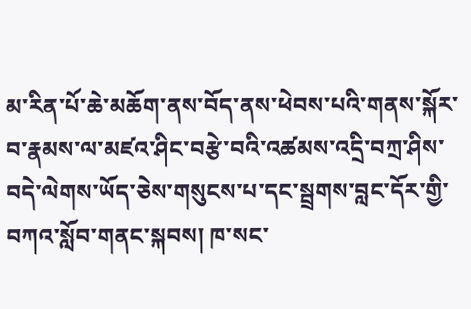མ་རིན་པོ་ཆེ་མཆོག་ནས་བོད་ནས་ཕེབས་པའི་གནས་སྐོར་བ་རྣམས་ལ་མཛའ་ཤིང་བརྩེ་བའི་འཚམས་འདྲི་བཀྲ་ཤིས་བདེ་ལེགས་ཡོད་ཅེས་གསུངས་པ་དང་སྦྲགས་བླང་དོར་གྱི་བཀའ་སློབ་གནང་སྐབས། ཁ་སང་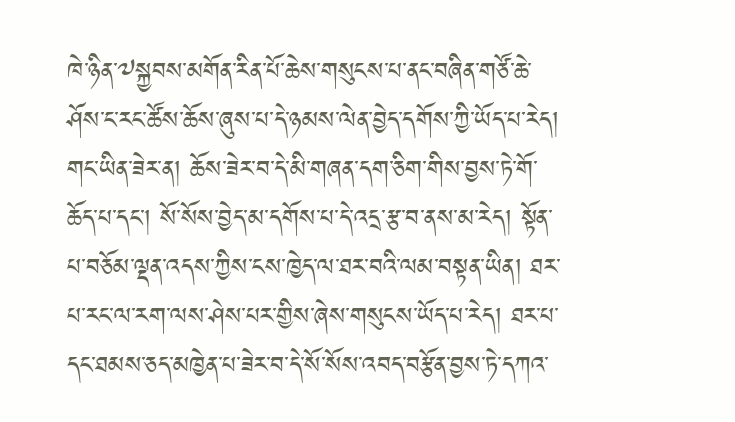ཁེ་ཉིན་༧སྐྱབས་མགོན་རིན་པོ་ཆེས་གསུངས་པ་ནང་བཞིན་གཙོ་ཆེ་ཤོས་ང་རང་ཚོས་ཆོས་ཞུས་པ་དེ་ཉམས་ལེན་བྱེད་དགོས་ཀྱི་ཡོད་པ་རེད། གང་ཡིན་ཟེར་ན། ཆོས་ཟེར་བ་དེ་མི་གཞན་དག་ཅིག་གིས་བྱས་ཏེ་གོ་ཆོད་པ་དང་། སོ་སོས་བྱེད་མ་དགོས་པ་དེ་འདྲ་རྩ་བ་ནས་མ་རེད། སྟོན་པ་བཅོམ་ལྡན་འདས་ཀྱིས་ངས་ཁྱེད་ལ་ཐར་བའི་ལམ་བསྟན་ཡིན། ཐར་པ་རང་ལ་རག་ལས་ཤེས་པར་གྱིས་ཞེས་གསུངས་ཡོད་པ་རེད། ཐར་པ་དང་ཐམས་ཅད་མཁྱེན་པ་ཟེར་བ་དེ་སོ་སོས་འབད་བརྩོན་བྱས་ཏེ་དཀའ་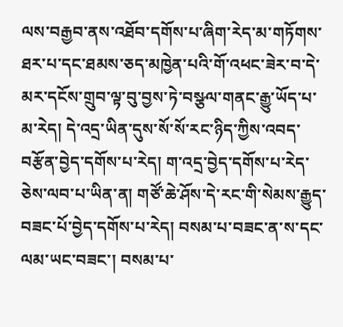ལས་བརྒྱབ་ནས་འཐོབ་དགོས་པ་ཞིག་རེད་མ་གཏོགས་ཐར་པ་དང་ཐམས་ཅད་མཁྱེན་པའི་གོ་འཕང་ཟེར་བ་དེ་མར་དངོས་གྲུབ་ལྟ་བུ་བྱས་ཏེ་བསྩལ་གནང་རྒྱུ་ཡོད་པ་མ་རེད། དེ་འདྲ་ཡིན་དུས་སོ་སོ་རང་ཉིད་ཀྱིས་འབད་བརྩོན་བྱེད་དགོས་པ་རེད། ག་འདྲ་བྱེད་དགོས་པ་རེད་ཅེས་ལབ་པ་ཡིན་ན། གཙོ་ཆེ་ཤོས་དེ་རང་གི་སེམས་རྒྱུད་བཟང་པོ་བྱེད་དགོས་པ་རེད། བསམ་པ་བཟང་ན་ས་དང་ལམ་ཡང་བཟང་། བསམ་པ་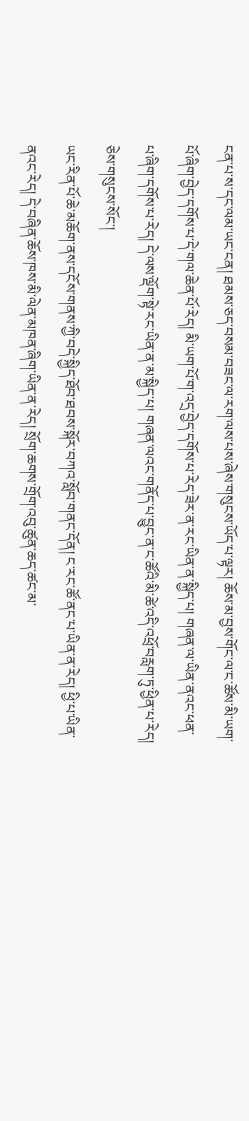ངན་པ་ས་དང་ལམ་ཡང་ངན། ཐམས་ཅད་བསམ་བཟང་ལ་རག་ལས་པས་ཞེས་གསུངས་ཡོད་པ་ལྟར། ཆོས་མ་བྱས་གོང་ལ་ང་ཚོས་མི་ཡག་པོ་ཞིག་བྱེད་དགོས་པ་དེ་གལ་ཆེན་པོ་རེད། མི་ཡག་པོ་ག་འདྲ་བྱེད་དགོས་པ་རེད་ཟེར་ན་རང་ཡིན་ན་སྐྱིད་པ། གཞན་ལ་ཡིན་ནའང་ཕན་པ་ཞིག་དགོས་པ་རེད། དེ་ལས་ལྡོག་སྟེ་རང་ཡིན་ན་མ་སྐྱིད་པ། གཞན་ལའང་གནོད་པ་བྱུང་ན་ང་ཚོའི་མི་ཚེ་འདི་འཕྲོ་བརླག་ཏུ་ཕྱིན་པ་རེད། ཅེས་གསུངས་སོང་།
ཡང་རིན་པོ་ཆེ་མཆོག་ནས་དངོས་གནས་ཀྱི་བདེ་སྐྱིད་ཐོབ་ཐབས་སྐོར་བཀའ་སློབ་གནང་དོན། ང་རང་ཚོ་ནང་པ་ཡིན་ན་རེད། ཕྱི་པ་ཡིན་ནའང་རེད། དེ་བཞིན་ཆོས་ཁས་མི་ལེན་མཁན་ཞིག་ཡིན་ན་རེད། སྲོག་ཆགས་གྲོག་འབུ་ཚུན་ཆད་ཚང་མ་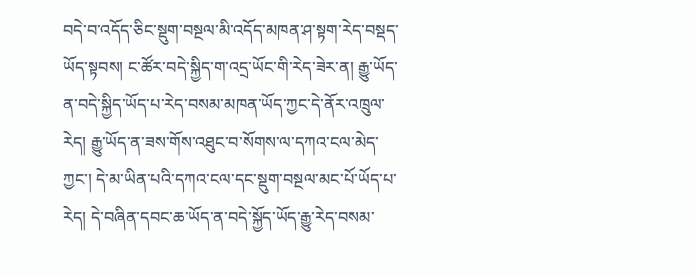བདེ་བ་འདོད་ཅིང་སྡུག་བསྔལ་མི་འདོད་མཁན་ཤ་སྟག་རེད་བསྡད་ཡོད་སྟབས། ང་ཚོར་བདེ་སྐྱིད་ག་འདྲ་ཡོང་གི་རེད་ཟེར་ན། རྒྱུ་ཡོད་ན་བདེ་སྐྱིད་ཡོད་པ་རེད་བསམ་མཁན་ཡོད་ཀྱང་དེ་ནོར་འཁྲུལ་རེད། རྒྱུ་ཡོད་ན་ཟས་གོས་འཐུང་བ་སོགས་ལ་དཀའ་ངལ་མེད་ཀྱང་། དེ་མ་ཡིན་པའི་དཀའ་ངལ་དང་སྡུག་བསྔལ་མང་པོ་ཡོད་པ་རེད། དེ་བཞིན་དབང་ཆ་ཡོད་ན་བདེ་སྐྱོད་ཡོད་རྒྱུ་རེད་བསམ་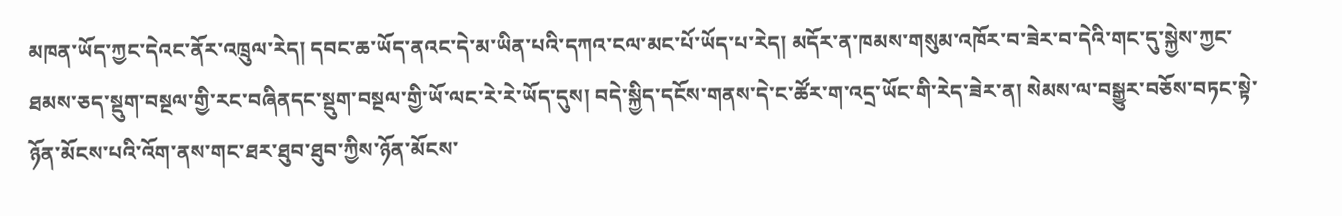མཁན་ཡོད་ཀྱང་དེའང་ནོར་འཁྲུལ་རེད། དབང་ཆ་ཡོད་ནའང་དེ་མ་ཡིན་པའི་དཀའ་ངལ་མང་པོ་ཡོད་པ་རེད། མདོར་ན་ཁམས་གསུམ་འཁོར་བ་ཟེར་བ་དེའི་གང་དུ་སྐྱེས་ཀྱང་ཐམས་ཅད་སྡུག་བསྔལ་གྱི་རང་བཞིནདང་སྡུག་བསྔལ་གྱི་ཡོ་ལང་རེ་རེ་ཡོད་དུས། བདེ་སྐྱིད་དངོས་གནས་དེ་ང་ཚོར་ག་འདྲ་ཡོང་གི་རེད་ཟེར་ན། སེམས་ལ་བསྒྱུར་བཅོས་བཏང་སྟེ་ཉོན་མོངས་པའི་འོག་ནས་གང་ཐར་ཐུབ་ཐུབ་ཀྱིས་ཉོན་མོངས་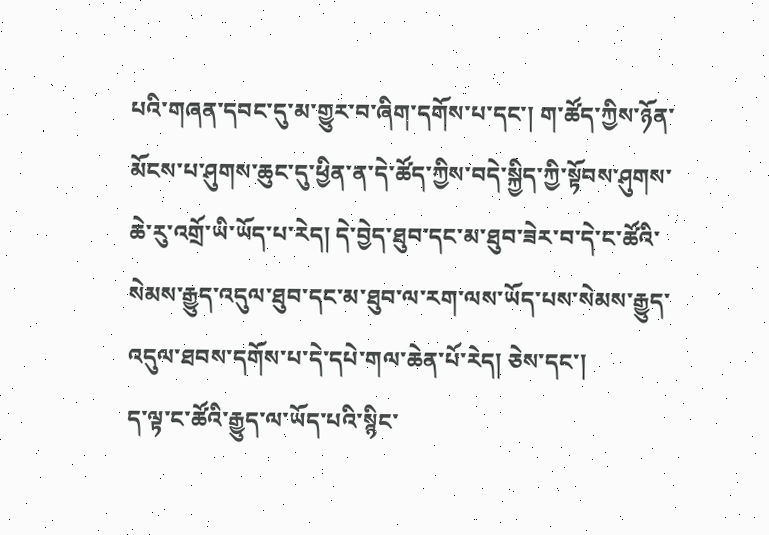པའི་གཞན་དབང་དུ་མ་གྱུར་བ་ཞིག་དགོས་པ་དང་། ག་ཚོད་ཀྱིས་ཉོན་མོངས་པ་ཤུགས་ཆུང་དུ་ཕྱིན་ན་དེ་ཚོད་ཀྱིས་བདེ་སྐྱིད་ཀྱི་སྟོབས་ཤུགས་ཆེ་རུ་འགྲོ་ཡི་ཡོད་པ་རེད། དེ་བྱེད་ཐུབ་དང་མ་ཐུབ་ཟེར་བ་དེ་ང་ཚོའི་སེམས་རྒྱུད་འདུལ་ཐུབ་དང་མ་ཐུབ་ལ་རག་ལས་ཡོད་པས་སེམས་རྒྱུད་འདུལ་ཐབས་དགོས་པ་དེ་དཔེ་གལ་ཆེན་པོ་རེད། ཅེས་དང་།
ད་ལྟ་ང་ཚོའི་རྒྱུད་ལ་ཡོད་པའི་སྙིང་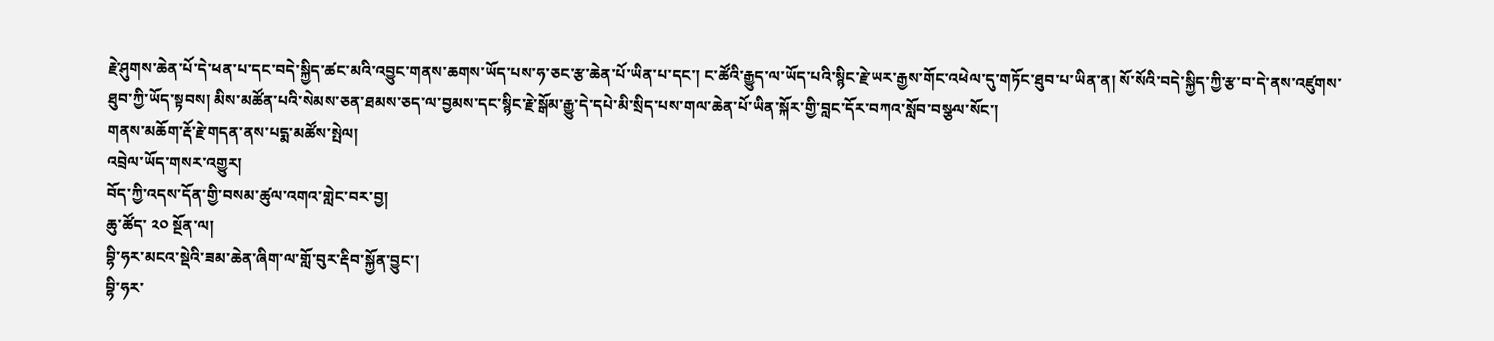རྗེ་ཤུགས་ཆེན་པོ་དེ་ཕན་པ་དང་བདེ་སྐྱིད་ཚང་མའི་འབྱུང་གནས་ཆགས་ཡོད་པས་ཧ་ཅང་རྩ་ཆེན་པོ་ཡིན་པ་དང་། ང་ཚོའི་རྒྱུད་ལ་ཡོད་པའི་སྙིང་རྗེ་ཡར་རྒྱས་གོང་འཕེལ་དུ་གཏོང་ཐུབ་པ་ཡིན་ན། སོ་སོའི་བདེ་སྐྱིད་ཀྱི་རྩ་བ་དེ་ནས་འཛུགས་ཐུབ་ཀྱི་ཡོད་སྟབས། མིས་མཚོན་པའི་སེམས་ཅན་ཐམས་ཅད་ལ་བྱམས་དང་སྙིང་རྗེ་སྒོམ་རྒྱུ་དེ་དཔེ་མི་སྲིད་པས་གལ་ཆེན་པོ་ཡིན་སྐོར་གྱི་བླང་དོར་བཀའ་སློབ་བསྩལ་སོང་།
གནས་མཆོག་རྡོ་རྗེ་གདན་ནས་པདྨ་མཚོས་སྤེལ།
འབྲེལ་ཡོད་གསར་འགྱུར།
བོད་ཀྱི་འདས་དོན་གྱི་བསམ་ཚུལ་འགའ་གླེང་བར་བྱ།
ཆུ་ཚོད་ ༢༠ སྔོན་ལ།
བྷི་ཧར་མངའ་སྡེའི་ཟམ་ཆེན་ཞིག་ལ་གློ་བུར་རྡིབ་སྐྱོན་བྱུང་།
བྷི་ཧར་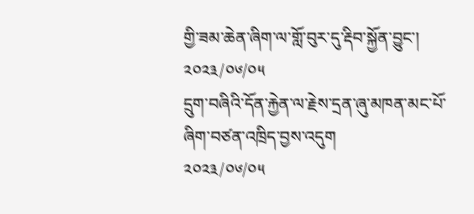གྱི་ཟམ་ཆེན་ཞིག་ལ་གློ་བུར་དུ་རྡིབ་སྐྱོན་བྱུང་།
༢༠༢༣/༠༦/༠༥
དྲུག་བཞིའི་དོན་རྐྱེན་ལ་རྗེས་དྲན་ཞུ་མཁན་མང་པོ་ཞིག་བཙན་འཁྲིད་བྱས་འདུག
༢༠༢༣/༠༦/༠༥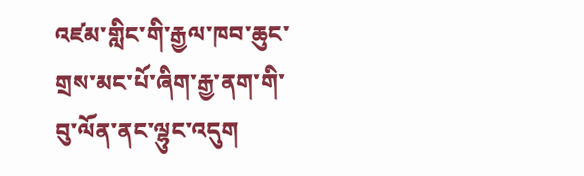འཛམ་གླིང་གི་རྒྱལ་ཁབ་ཆུང་གྲས་མང་པོ་ཞིག་རྒྱ་ནག་གི་བུ་ལོན་ནང་ལྷུང་འདུག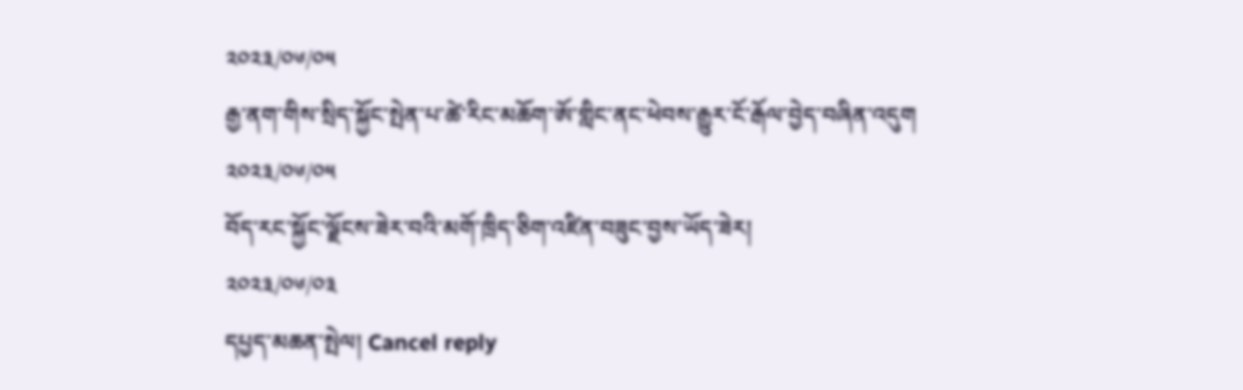༢༠༢༣/༠༦/༠༥
རྒྱ་ནག་གིས་སྲིད་སྐྱོང་སྤེན་པ་ཚེ་རིང་མཆོག་ཨོ་གླིང་ནང་ཕེབས་རྒྱུར་ངོ་རྒོལ་བྱེད་བཞིན་འདུག
༢༠༢༣/༠༦/༠༥
བོད་རང་སྐྱོང་ལྗོངས་ཟེར་བའི་མགོ་ཁྲིད་ཅིག་འཛིན་བཟུང་བྱས་ཡོད་ཟེར།
༢༠༢༣/༠༦/༠༣
དཔྱད་མཆན་སྤེལ། Cancel reply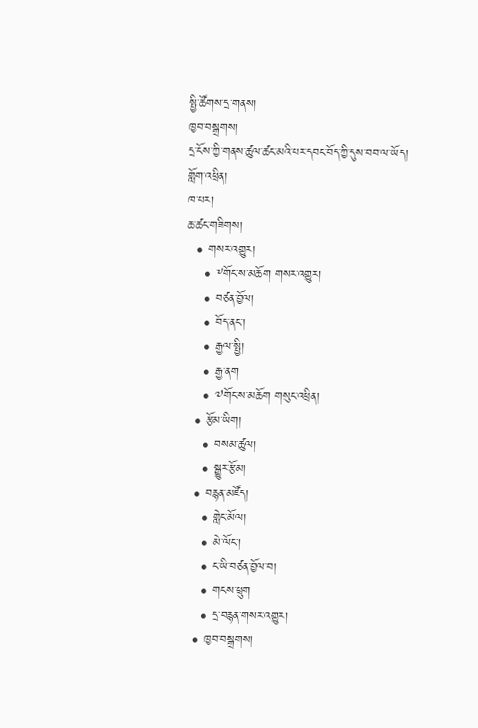སྤྱི་ཚོགས་དྲ་གནས།
ཁྱབ་བསྒྲགས།
དྲ་ངོས་ཀྱི་གནས་ཚུལ་ཚང་མའི་པར་དབང་བོད་ཀྱི་དུས་བབ་ལ་ཡོད།
གློག་འཕྲིན།
ཁ་པར།
ཆ་ཚང་གཟིགས།
  • གསར་འགྱུར།
    • ༸གོང་ས་མཆོག གསར་འགྱུར།
    • བཙན་བྱོལ།
    • བོད་ནང་།
    • རྒྱལ་སྤྱི།
    • རྒྱ་ནག
    • ༧གོང་ས་མཆོག གསུང་འཕྲིན།
  • རྩོམ་ཡིག།
    • བསམ་ཚུལ།
    • སྒྱུར་རྩོམ།
  • བརྙན་མཛོད།
    • གླེང་མོལ།
    • མེ་ལོང་།
    • ང་ཡི་བཙན་བྱོལ་བ།
    • གངས་ཕྲུག
    • དྲ་བརྙན་གསར་འགྱུར།
  • ཁྱབ་བསྒྲགས།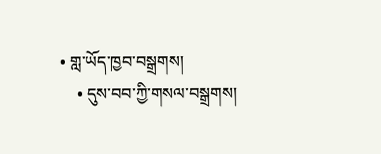• གླ་ཡོད་ཁྱབ་བསྒྲགས།
    • དུས་བབ་ཀྱི་གསལ་བསྒྲགས།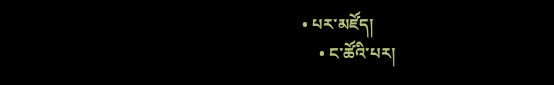• པར་མཛོད།
    • ང་ཚོའི་པར།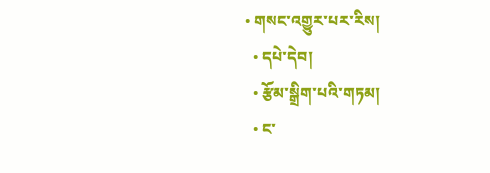• གསང་འགྱུར་པར་རིས།
  • དཔེ་དེབ།
  • རྩོམ་སྒྲིག་པའི་གཏམ།
  • ང་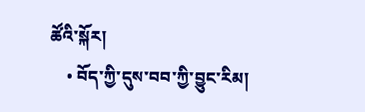ཚོའི་སྐོར།
    • བོད་ཀྱི་དུས་བབ་ཀྱི་བྱུང་རིམ།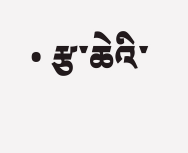• རྩ་ཆེའི་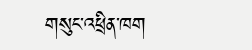གསུང་འཕྲིན་ཁག